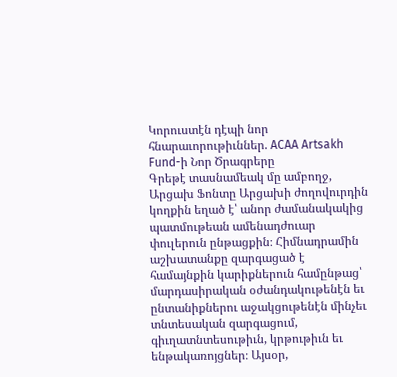Կորուստէն դէպի նոր հնարաւորութիւններ. ACAA Artsakh Fund-ի Նոր Ծրագրերը
Գրեթէ տասնամեակ մը ամբողջ, Արցախ Ֆոնտը Արցախի ժողովուրդին կողքին եղած է՝ անոր ժամանակակից պատմութեան ամենադժուար փուլերուն ընթացքին։ Հիմնադրամին աշխատանքը զարգացած է համայնքին կարիքներուն համընթաց՝ մարդասիրական օժանդակութենէն եւ ընտանիքներու աջակցութենէն մինչեւ տնտեսական զարգացում, գիւղատնտեսութիւն, կրթութիւն եւ ենթակառոյցներ։ Այսօր,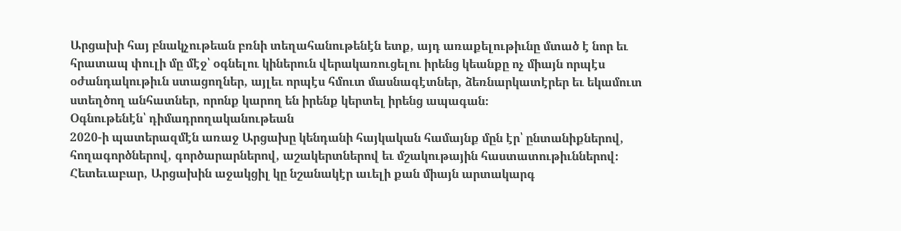Արցախի հայ բնակչութեան բռնի տեղահանութենէն ետք, այդ առաքելութիւնը մտած է նոր եւ հրատապ փուլի մը մէջ՝ օգնելու կիներուն վերակառուցելու իրենց կեանքը ոչ միայն որպէս օժանդակութիւն ստացողներ, այլեւ որպէս հմուտ մասնագէտներ, ձեռնարկատէրեր եւ եկամուտ ստեղծող անհատներ, որոնք կարող են իրենք կերտել իրենց ապագան։
Օգնութենէն՝ դիմադրողականութեան
2020-ի պատերազմէն առաջ Արցախը կենդանի հայկական համայնք մըն էր՝ ընտանիքներով, հողագործներով, գործարարներով, աշակերտներով եւ մշակութային հաստատութիւններով։ Հետեւաբար, Արցախին աջակցիլ կը նշանակէր աւելի քան միայն արտակարգ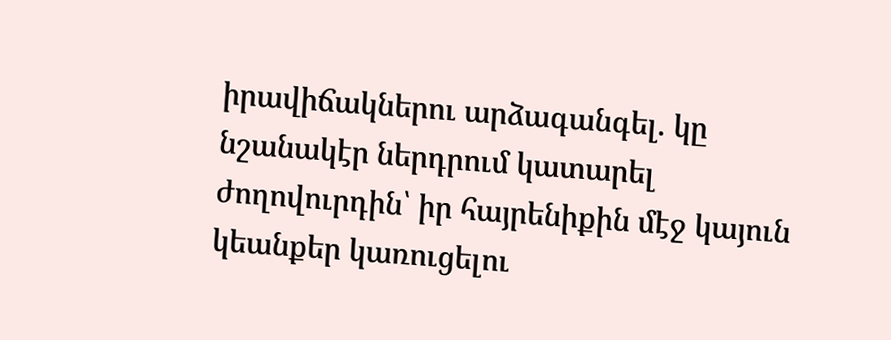իրավիճակներու արձագանգել. կը նշանակէր ներդրում կատարել ժողովուրդին՝ իր հայրենիքին մէջ կայուն կեանքեր կառուցելու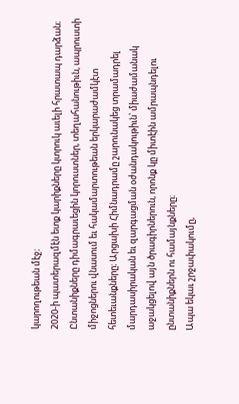կարողութեան մէջ։
2020-ի պատերազմէն ետք կարիքները կտրուկ աւելի հրատապ դարձան։ Ընտանիքները դիմագրաւեցին կորուստներ, տեղահանութիւն, ապրուստի միջոցներու վնասում եւ հակամարտութեան երկարաժամկէտ հետեւանքները։ Արցախի Հիմնադրամը շարունակեց տրամադրել մարդասիրական եւ զարգացման օժանդակութիւն՝ միաժամանակ աջակցելով այն ծրագիրներուն, որոնք կը միտէին ամրապնդելու ընտանիքներն ու համայնքները։
Ապա եկաւ շրջափակումը,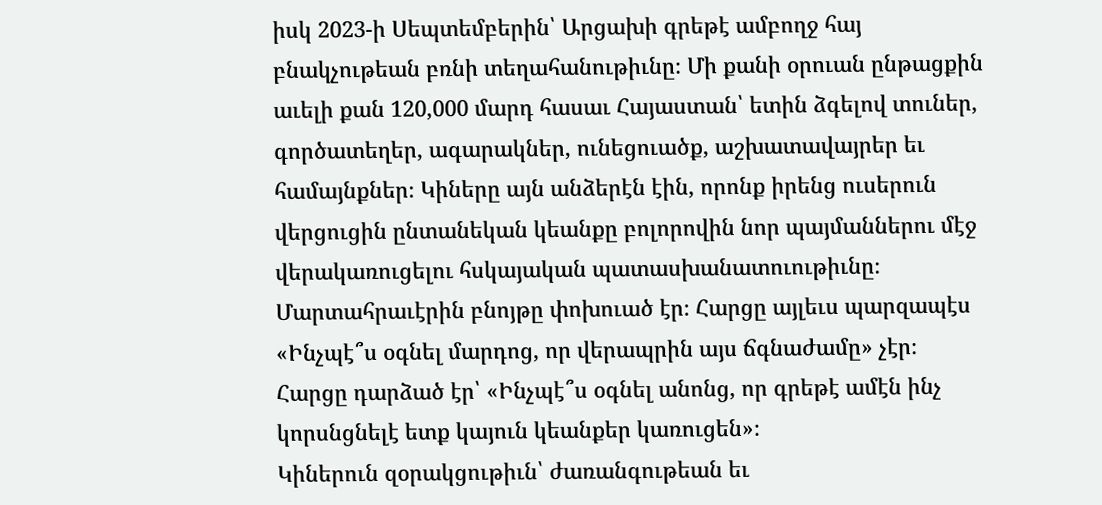իսկ 2023-ի Սեպտեմբերին՝ Արցախի գրեթէ ամբողջ հայ բնակչութեան բռնի տեղահանութիւնը։ Մի քանի օրուան ընթացքին աւելի քան 120,000 մարդ հասաւ Հայաստան՝ ետին ձգելով տուներ, գործատեղեր, ագարակներ, ունեցուածք, աշխատավայրեր եւ համայնքներ։ Կիները այն անձերէն էին, որոնք իրենց ուսերուն վերցուցին ընտանեկան կեանքը բոլորովին նոր պայմաններու մէջ վերակառուցելու հսկայական պատասխանատուութիւնը։
Մարտահրաւէրին բնոյթը փոխուած էր։ Հարցը այլեւս պարզապէս «Ինչպէ՞ս օգնել մարդոց, որ վերապրին այս ճգնաժամը» չէր։ Հարցը դարձած էր՝ «Ինչպէ՞ս օգնել անոնց, որ գրեթէ ամէն ինչ կորսնցնելէ ետք կայուն կեանքեր կառուցեն»։
Կիներուն զօրակցութիւն՝ ժառանգութեան եւ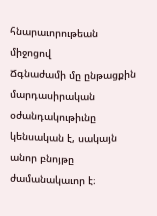հնարաւորութեան միջոցով
Ճգնաժամի մը ընթացքին մարդասիրական օժանդակութիւնը կենսական է, սակայն անոր բնոյթը ժամանակաւոր է։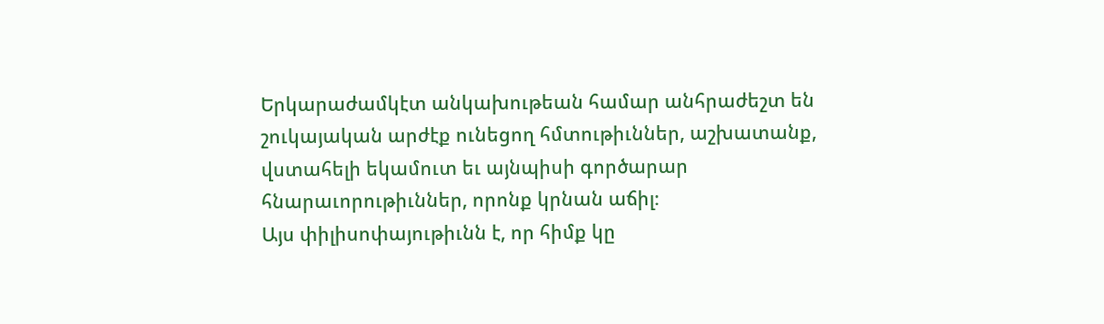Երկարաժամկէտ անկախութեան համար անհրաժեշտ են շուկայական արժէք ունեցող հմտութիւններ, աշխատանք, վստահելի եկամուտ եւ այնպիսի գործարար հնարաւորութիւններ, որոնք կրնան աճիլ։
Այս փիլիսոփայութիւնն է, որ հիմք կը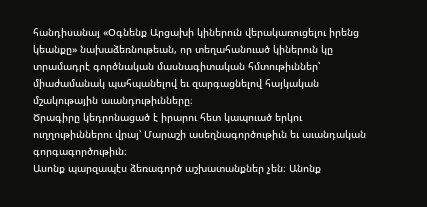հանդիսանայ «Օգնենք Արցախի կիներուն վերակառուցելու իրենց կեանքը» նախաձեռնութեան, որ տեղահանուած կիներուն կը տրամադրէ գործնական մասնագիտական հմտութիւններ՝ միաժամանակ պահպանելով եւ զարգացնելով հայկական մշակութային աւանդութիւնները։
Ծրագիրը կեդրոնացած է իրարու հետ կապուած երկու ուղղութիւններու վրայ՝ Մարաշի ասեղնագործութիւն եւ աւանդական գորգագործութիւն։
Ասոնք պարզապէս ձեռագործ աշխատանքներ չեն։ Անոնք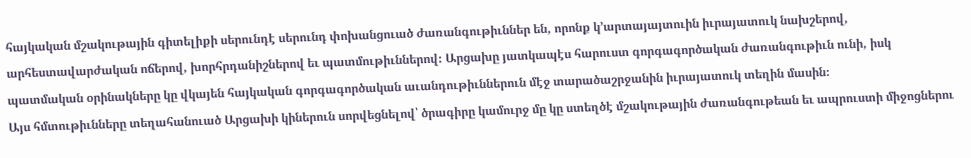հայկական մշակութային գիտելիքի սերունդէ սերունդ փոխանցուած ժառանգութիւններ են, որոնք կ’արտայայտուին իւրայատուկ նախշերով, արհեստավարժական ոճերով, խորհրդանիշներով եւ պատմութիւններով։ Արցախը յատկապէս հարուստ գորգագործական ժառանգութիւն ունի, իսկ պատմական օրինակները կը վկայեն հայկական գորգագործական աւանդութիւններուն մէջ տարածաշրջանին իւրայատուկ տեղին մասին։
Այս հմտութիւնները տեղահանուած Արցախի կիներուն սորվեցնելով՝ ծրագիրը կամուրջ մը կը ստեղծէ մշակութային ժառանգութեան եւ ապրուստի միջոցներու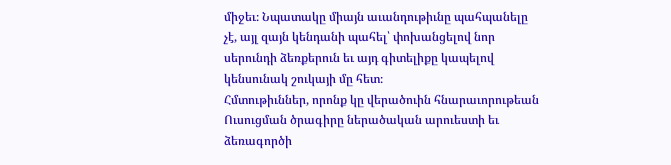միջեւ։ Նպատակը միայն աւանդութիւնը պահպանելը չէ, այլ զայն կենդանի պահել՝ փոխանցելով նոր սերունդի ձեռքերուն եւ այդ գիտելիքը կապելով կենսունակ շուկայի մը հետ։
Հմտութիւններ, որոնք կը վերածուին հնարաւորութեան
Ուսուցման ծրագիրը ներածական արուեստի եւ ձեռագործի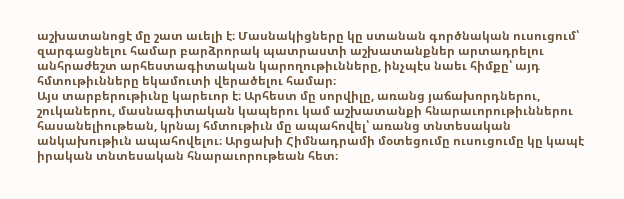աշխատանոցէ մը շատ աւելի է։ Մասնակիցները կը ստանան գործնական ուսուցում՝ զարգացնելու համար բարձրորակ պատրաստի աշխատանքներ արտադրելու անհրաժեշտ արհեստագիտական կարողութիւնները, ինչպէս նաեւ հիմքը՝ այդ հմտութիւնները եկամուտի վերածելու համար։
Այս տարբերութիւնը կարեւոր է։ Արհեստ մը սորվիլը, առանց յաճախորդներու, շուկաներու, մասնագիտական կապերու կամ աշխատանքի հնարաւորութիւններու հասանելիութեան, կրնայ հմտութիւն մը ապահովել՝ առանց տնտեսական անկախութիւն ապահովելու։ Արցախի Հիմնադրամի մօտեցումը ուսուցումը կը կապէ իրական տնտեսական հնարաւորութեան հետ։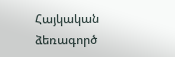Հայկական ձեռագործ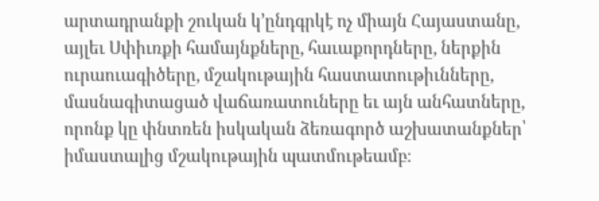արտադրանքի շուկան կ’ընդգրկէ ոչ միայն Հայաստանը, այլեւ Սփիւռքի համայնքները, հաւաքորդները, ներքին ուրաուագիծերը, մշակութային հաստատութիւնները, մասնագիտացած վաճառատուները եւ այն անհատները, որոնք կը փնտռեն իսկական ձեռագործ աշխատանքներ՝ իմաստալից մշակութային պատմութեամբ։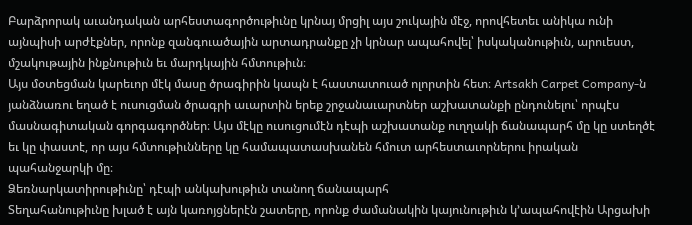Բարձրորակ աւանդական արհեստագործութիւնը կրնայ մրցիլ այս շուկային մէջ, որովհետեւ անիկա ունի այնպիսի արժէքներ, որոնք զանգուածային արտադրանքը չի կրնար ապահովել՝ իսկականութիւն, արուեստ, մշակութային ինքնութիւն եւ մարդկային հմտութիւն։
Այս մօտեցման կարեւոր մէկ մասը ծրագիրին կապն է հաստատուած ոլորտին հետ։ Artsakh Carpet Company-ն յանձնառու եղած է ուսուցման ծրագրի աւարտին երեք շրջանաւարտներ աշխատանքի ընդունելու՝ որպէս մասնագիտական գորգագործներ։ Այս մէկը ուսուցումէն դէպի աշխատանք ուղղակի ճանապարհ մը կը ստեղծէ եւ կը փաստէ, որ այս հմտութիւնները կը համապատասխանեն հմուտ արհեստաւորներու իրական պահանջարկի մը։
Ձեռնարկատիրութիւնը՝ դէպի անկախութիւն տանող ճանապարհ
Տեղահանութիւնը խլած է այն կառոյցներէն շատերը, որոնք ժամանակին կայունութիւն կ’ապահովէին Արցախի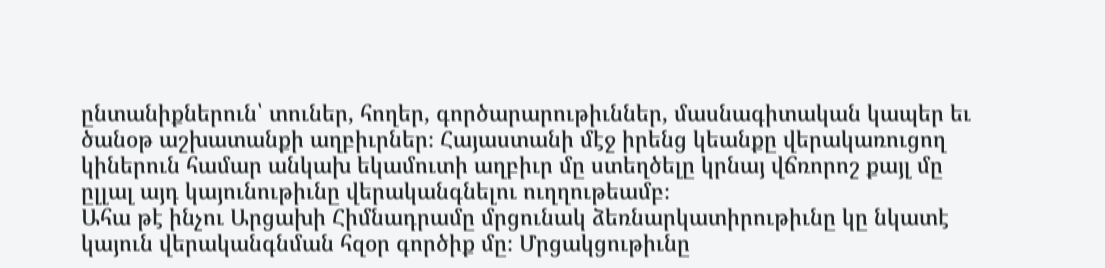ընտանիքներուն՝ տուներ, հողեր, գործարարութիւններ, մասնագիտական կապեր եւ ծանօթ աշխատանքի աղբիւրներ։ Հայաստանի մէջ իրենց կեանքը վերակառուցող կիներուն համար անկախ եկամուտի աղբիւր մը ստեղծելը կրնայ վճռորոշ քայլ մը ըլլալ այդ կայունութիւնը վերականգնելու ուղղութեամբ։
Ահա թէ ինչու Արցախի Հիմնադրամը մրցունակ ձեռնարկատիրութիւնը կը նկատէ կայուն վերականգնման հզօր գործիք մը։ Մրցակցութիւնը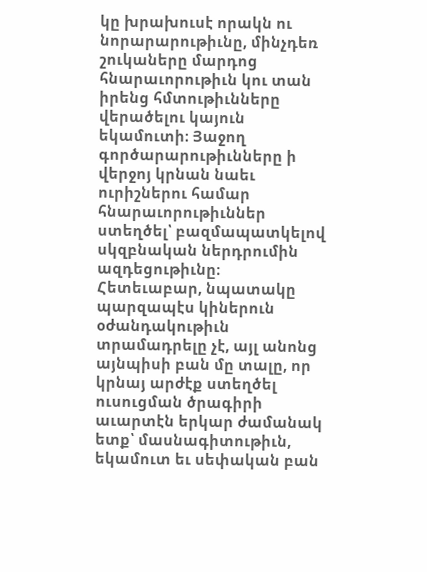կը խրախուսէ որակն ու նորարարութիւնը, մինչդեռ շուկաները մարդոց հնարաւորութիւն կու տան իրենց հմտութիւնները վերածելու կայուն եկամուտի։ Յաջող գործարարութիւնները ի վերջոյ կրնան նաեւ ուրիշներու համար հնարաւորութիւններ ստեղծել՝ բազմապատկելով սկզբնական ներդրումին ազդեցութիւնը։
Հետեւաբար, նպատակը պարզապէս կիներուն օժանդակութիւն տրամադրելը չէ, այլ անոնց այնպիսի բան մը տալը, որ կրնայ արժէք ստեղծել ուսուցման ծրագիրի աւարտէն երկար ժամանակ ետք՝ մասնագիտութիւն, եկամուտ եւ սեփական բան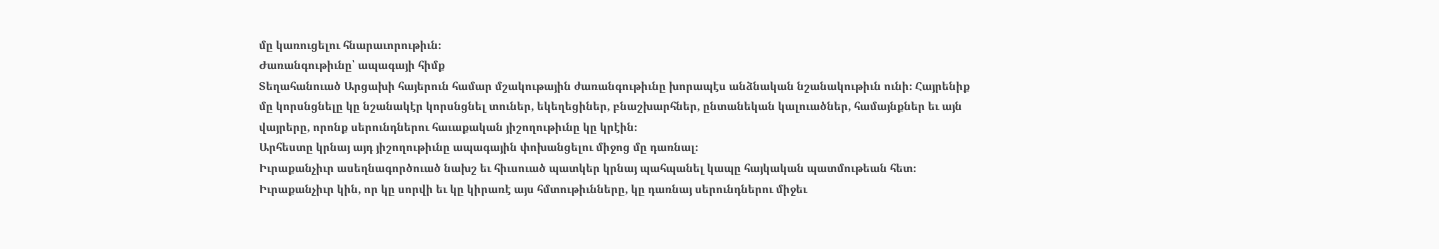մը կառուցելու հնարաւորութիւն։
Ժառանգութիւնը՝ ապագայի հիմք
Տեղահանուած Արցախի հայերուն համար մշակութային ժառանգութիւնը խորապէս անձնական նշանակութիւն ունի։ Հայրենիք մը կորսնցնելը կը նշանակէր կորսնցնել տուներ, եկեղեցիներ, բնաշխարհներ, ընտանեկան կալուածներ, համայնքներ եւ այն վայրերը, որոնք սերունդներու հաւաքական յիշողութիւնը կը կրէին։
Արհեստը կրնայ այդ յիշողութիւնը ապագային փոխանցելու միջոց մը դառնալ։
Իւրաքանչիւր ասեղնագործուած նախշ եւ հիւսուած պատկեր կրնայ պահպանել կապը հայկական պատմութեան հետ։ Իւրաքանչիւր կին, որ կը սորվի եւ կը կիրառէ այս հմտութիւնները, կը դառնայ սերունդներու միջեւ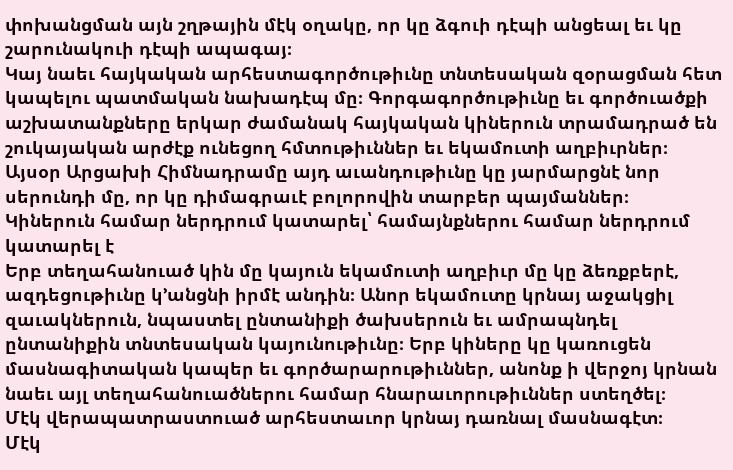փոխանցման այն շղթային մէկ օղակը, որ կը ձգուի դէպի անցեալ եւ կը շարունակուի դէպի ապագայ։
Կայ նաեւ հայկական արհեստագործութիւնը տնտեսական զօրացման հետ կապելու պատմական նախադէպ մը։ Գորգագործութիւնը եւ գործուածքի աշխատանքները երկար ժամանակ հայկական կիներուն տրամադրած են շուկայական արժէք ունեցող հմտութիւններ եւ եկամուտի աղբիւրներ։ Այսօր Արցախի Հիմնադրամը այդ աւանդութիւնը կը յարմարցնէ նոր սերունդի մը, որ կը դիմագրաւէ բոլորովին տարբեր պայմաններ։
Կիներուն համար ներդրում կատարել՝ համայնքներու համար ներդրում կատարել է
Երբ տեղահանուած կին մը կայուն եկամուտի աղբիւր մը կը ձեռքբերէ, ազդեցութիւնը կ’անցնի իրմէ անդին։ Անոր եկամուտը կրնայ աջակցիլ զաւակներուն, նպաստել ընտանիքի ծախսերուն եւ ամրապնդել ընտանիքին տնտեսական կայունութիւնը։ Երբ կիները կը կառուցեն մասնագիտական կապեր եւ գործարարութիւններ, անոնք ի վերջոյ կրնան նաեւ այլ տեղահանուածներու համար հնարաւորութիւններ ստեղծել։
Մէկ վերապատրաստուած արհեստաւոր կրնայ դառնալ մասնագէտ։
Մէկ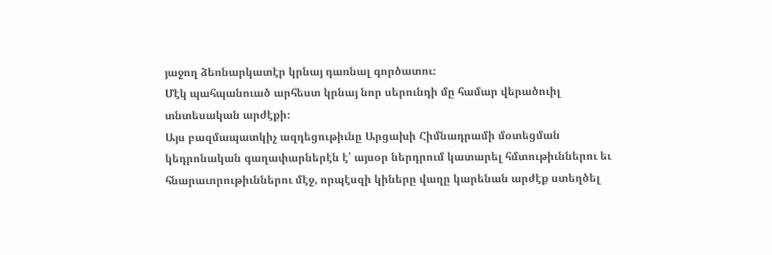յաջող ձեռնարկատէր կրնայ դառնալ գործատու։
Մէկ պահպանուած արհեստ կրնայ նոր սերունդի մը համար վերածուիլ տնտեսական արժէքի։
Այս բազմապատկիչ ազդեցութիւնը Արցախի Հիմնադրամի մօտեցման կեդրոնական գաղափարներէն է՝ այսօր ներդրում կատարել հմտութիւններու եւ հնարաւորութիւններու մէջ, որպէսզի կիները վաղը կարենան արժէք ստեղծել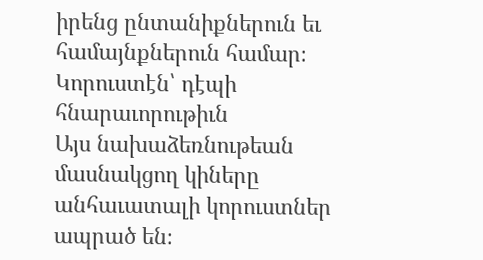իրենց ընտանիքներուն եւ համայնքներուն համար։
Կորուստէն՝ դէպի հնարաւորութիւն
Այս նախաձեռնութեան մասնակցող կիները անհաւատալի կորուստներ ապրած են։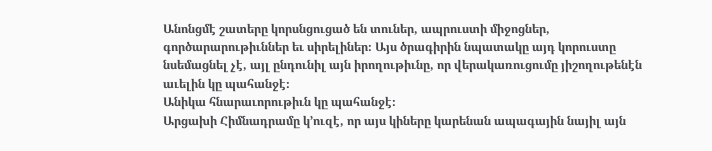Անոնցմէ շատերը կորսնցուցած են տուներ, ապրուստի միջոցներ, գործարարութիւններ եւ սիրելիներ։ Այս ծրագիրին նպատակը այդ կորուստը նսեմացնել չէ, այլ ընդունիլ այն իրողութիւնը, որ վերակառուցումը յիշողութենէն աւելին կը պահանջէ։
Անիկա հնարաւորութիւն կը պահանջէ։
Արցախի Հիմնադրամը կ’ուզէ, որ այս կիները կարենան ապագային նայիլ այն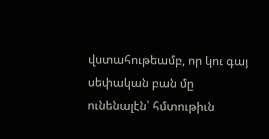վստահութեամբ, որ կու գայ սեփական բան մը ունենալէն՝ հմտութիւն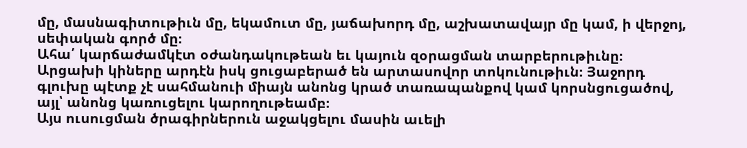մը, մասնագիտութիւն մը, եկամուտ մը, յաճախորդ մը, աշխատավայր մը կամ, ի վերջոյ, սեփական գործ մը։
Ահա՛ կարճաժամկէտ օժանդակութեան եւ կայուն զօրացման տարբերութիւնը։
Արցախի կիները արդէն իսկ ցուցաբերած են արտասովոր տոկունութիւն։ Յաջորդ գլուխը պէտք չէ սահմանուի միայն անոնց կրած տառապանքով կամ կորսնցուցածով, այլ՝ անոնց կառուցելու կարողութեամբ։
Այս ուսուցման ծրագիրներուն աջակցելու մասին աւելի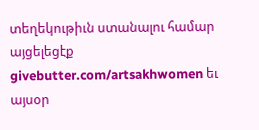տեղեկութիւն ստանալու համար այցելեցէք givebutter.com/artsakhwomen եւ այսօր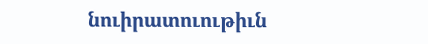նուիրատուութիւն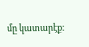մը կատարէք։